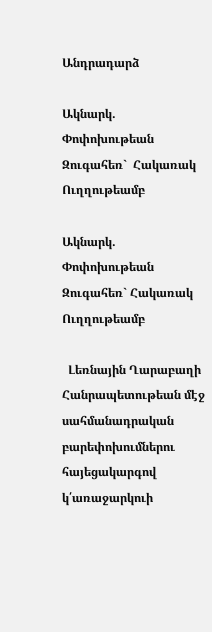Անդրադարձ

Ակնարկ.  Փոփոխութեան Զուգահեռ`  Հակառակ Ուղղութեամբ

Ակնարկ. Փոփոխութեան Զուգահեռ` Հակառակ Ուղղութեամբ

  Լեռնային Ղարաբաղի Հանրապետութեան մէջ  սահմանադրական բարեփոխումներու հայեցակարգով կ՛առաջարկուի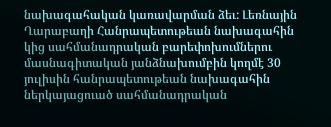նախագահական կառավարման ձեւ: Լեռնային Ղարաբաղի Հանրապետութեան նախագահին կից սահմանադրական բարեփոխումներու մասնագիտական յանձնախումբին կողմէ 30 յուլիսին հանրապետութեան նախագահին ներկայացուած սահմանադրական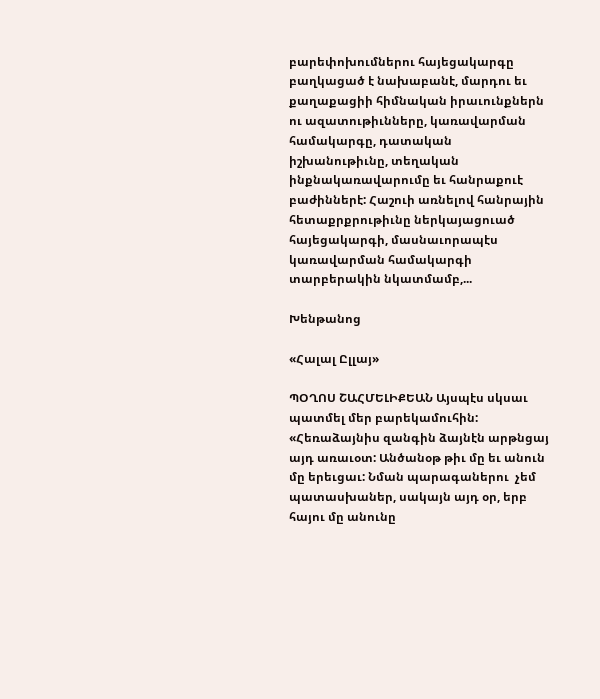բարեփոխումներու հայեցակարգը բաղկացած է նախաբանէ, մարդու եւ քաղաքացիի հիմնական իրաւունքներն ու ազատութիւնները, կառավարման համակարգը, դատական իշխանութիւնը, տեղական ինքնակառավարումը եւ հանրաքուէ բաժիններէ: Հաշուի առնելով հանրային հետաքրքրութիւնը ներկայացուած հայեցակարգի, մասնաւորապէս կառավարման համակարգի տարբերակին նկատմամբ,...

Խենթանոց

«Հալալ Ըլլայ»

ՊՕՂՈՍ ՇԱՀՄԵԼԻՔԵԱՆ Այսպէս սկսաւ պատմել մեր բարեկամուհին: «Հեռաձայնիս զանգին ձայնէն արթնցայ այդ առաւօտ: Անծանօթ թիւ մը եւ անուն մը երեւցաւ: Նման պարագաներու  չեմ պատասխաներ, սակայն այդ օր, երբ հայու մը անունը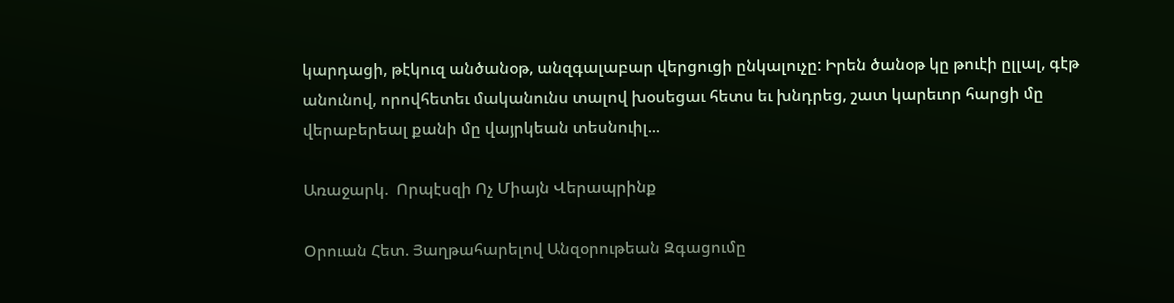կարդացի, թէկուզ անծանօթ, անզգալաբար վերցուցի ընկալուչը: Իրեն ծանօթ կը թուէի ըլլալ, գէթ անունով, որովհետեւ մականունս տալով խօսեցաւ հետս եւ խնդրեց, շատ կարեւոր հարցի մը վերաբերեալ քանի մը վայրկեան տեսնուիլ...

Առաջարկ.  Որպէսզի Ոչ Միայն Վերապրինք

Օրուան Հետ. Յաղթահարելով Անզօրութեան Զգացումը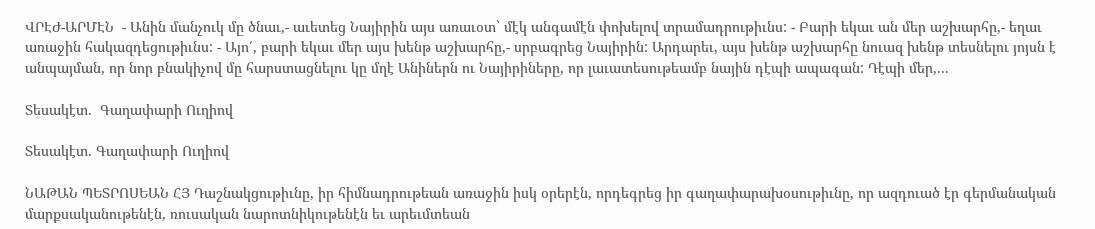ՎՐԷԺ-ԱՐՄԷՆ  - Անին մանչուկ մը ծնաւ,- աւետեց Նայիրին այս առաւօտ` մէկ անգամէն փոխելով տրամադրութիւնս: - Բարի եկաւ ան մեր աշխարհը,- եղաւ առաջին հակազդեցութիւնս: - Այո՛, բարի եկաւ մեր այս խենթ աշխարհը,- սրբագրեց Նայիրին: Արդարեւ, այս խենթ աշխարհը նուազ խենթ տեսնելու յոյսն է անպայման, որ նոր բնակիչով մը հարստացնելու կը մղէ Անիներն ու Նայիրիները, որ լաւատեսութեամբ նային դէպի ապագան: Դէպի մեր,...

Տեսակէտ.  Գաղափարի Ուղիով

Տեսակէտ. Գաղափարի Ուղիով

ՆԱԹԱՆ ՊԵՏՐՈՍԵԱՆ ՀՅ Դաշնակցութիւնը, իր հիմնադրութեան առաջին իսկ օրերէն, որդեգրեց իր գաղափարախօսութիւնը, որ ազդուած էր գերմանական մարքսականութենէն, ռուսական նարոտնիկութենէն եւ արեւմտեան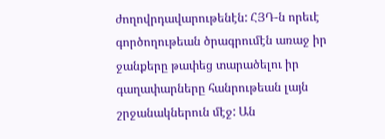ժողովրդավարութենէն: ՀՅԴ-ն որեւէ գործողութեան ծրագրումէն առաջ իր ջանքերը թափեց տարածելու իր  գաղափարները հանրութեան լայն շրջանակներուն մէջ: Ան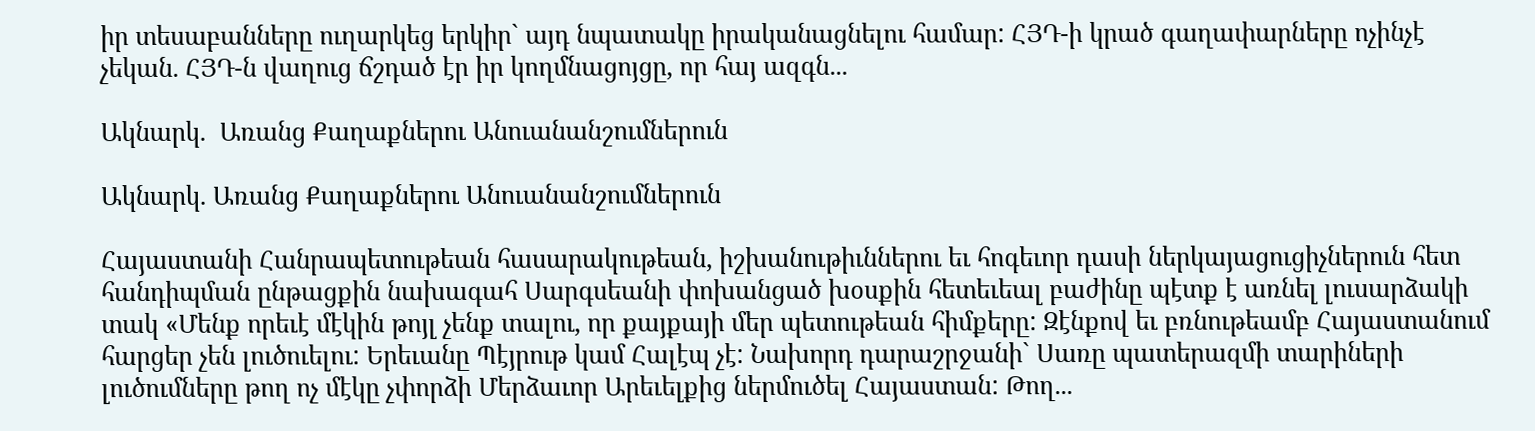իր տեսաբանները ուղարկեց երկիր` այդ նպատակը իրականացնելու համար: ՀՅԴ-ի կրած գաղափարները ոչինչէ  չեկան. ՀՅԴ-ն վաղուց ճշդած էր իր կողմնացոյցը, որ հայ ազգն...

Ակնարկ.  Առանց Քաղաքներու Անուանանշումներուն

Ակնարկ. Առանց Քաղաքներու Անուանանշումներուն

Հայաստանի Հանրապետութեան հասարակութեան, իշխանութիւններու եւ հոգեւոր դասի ներկայացուցիչներուն հետ հանդիպման ընթացքին նախագահ Սարգսեանի փոխանցած խօսքին հետեւեալ բաժինը պէտք է առնել լուսարձակի տակ «Մենք որեւէ մէկին թոյլ չենք տալու, որ քայքայի մեր պետութեան հիմքերը: Զէնքով եւ բռնութեամբ Հայաստանում հարցեր չեն լուծուելու: Երեւանը Պէյրութ կամ Հալէպ չէ: Նախորդ դարաշրջանի` Սառը պատերազմի տարիների լուծումները թող ոչ մէկը չփորձի Մերձաւոր Արեւելքից ներմուծել Հայաստան: Թող...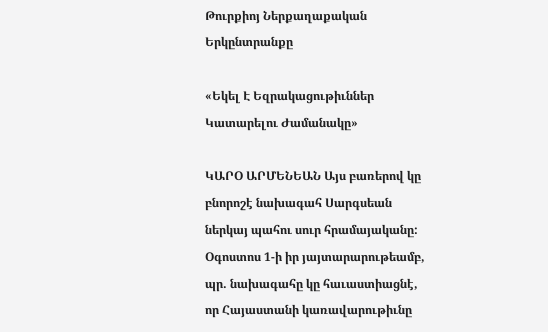Թուրքիոյ Ներքաղաքական Երկընտրանքը

«Եկել Է Եզրակացութիւններ Կատարելու Ժամանակը»

ԿԱՐՕ ԱՐՄԵՆԵԱՆ Այս բառերով կը բնորոշէ նախագահ Սարգսեան ներկայ պահու սուր հրամայականը: Օգոստոս 1-ի իր յայտարարութեամբ, պր. նախագահը կը հաւաստիացնէ, որ Հայաստանի կառավարութիւնը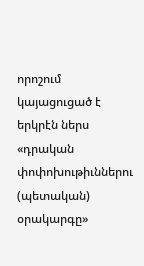որոշում կայացուցած է երկրէն ներս «դրական փոփոխութիւններու (պետական) օրակարգը»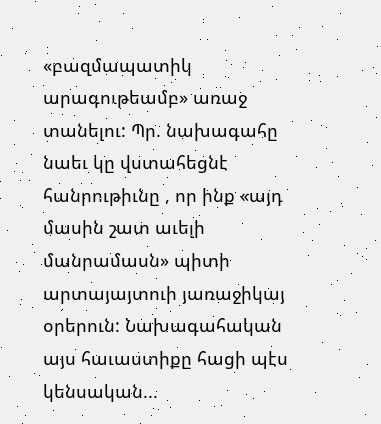«բազմապատիկ արագութեամբ» առաջ տանելու: Պր. նախագահը նաեւ կը վստահեցնէ հանրութիւնը , որ ինք «այդ մասին շատ աւելի մանրամասն» պիտի արտայայտուի յառաջիկայ օրերուն: Նախագահական այս հաւաստիքը հացի պէս կենսական...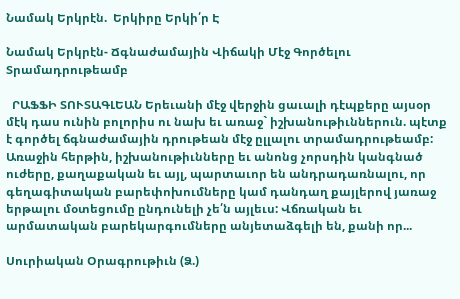Նամակ Երկրէն.  Երկիրը Երկի՛ր Է

Նամակ Երկրէն- Ճգնաժամային Վիճակի Մէջ Գործելու Տրամադրութեամբ

  ՐԱՖՖԻ ՏՈՒՏԱԳԼԵԱՆ Երեւանի մէջ վերջին ցաւալի դէպքերը այսօր մէկ դաս ունին բոլորիս ու նախ եւ առաջ` իշխանութիւններուն. պէտք է գործել ճգնաժամային դրութեան մէջ ըլլալու տրամադրութեամբ: Առաջին հերթին, իշխանութիւնները եւ անոնց չորսդին կանգնած ուժերը, քաղաքական եւ այլ, պարտաւոր են անդրադառնալու, որ գեղագիտական բարեփոխումները կամ դանդաղ քայլերով յառաջ երթալու մօտեցումը ընդունելի չե՛ն այլեւս: Վճռական եւ արմատական բարեկարգումները անյետաձգելի են, քանի որ...

Սուրիական Օրագրութիւն (Ձ.)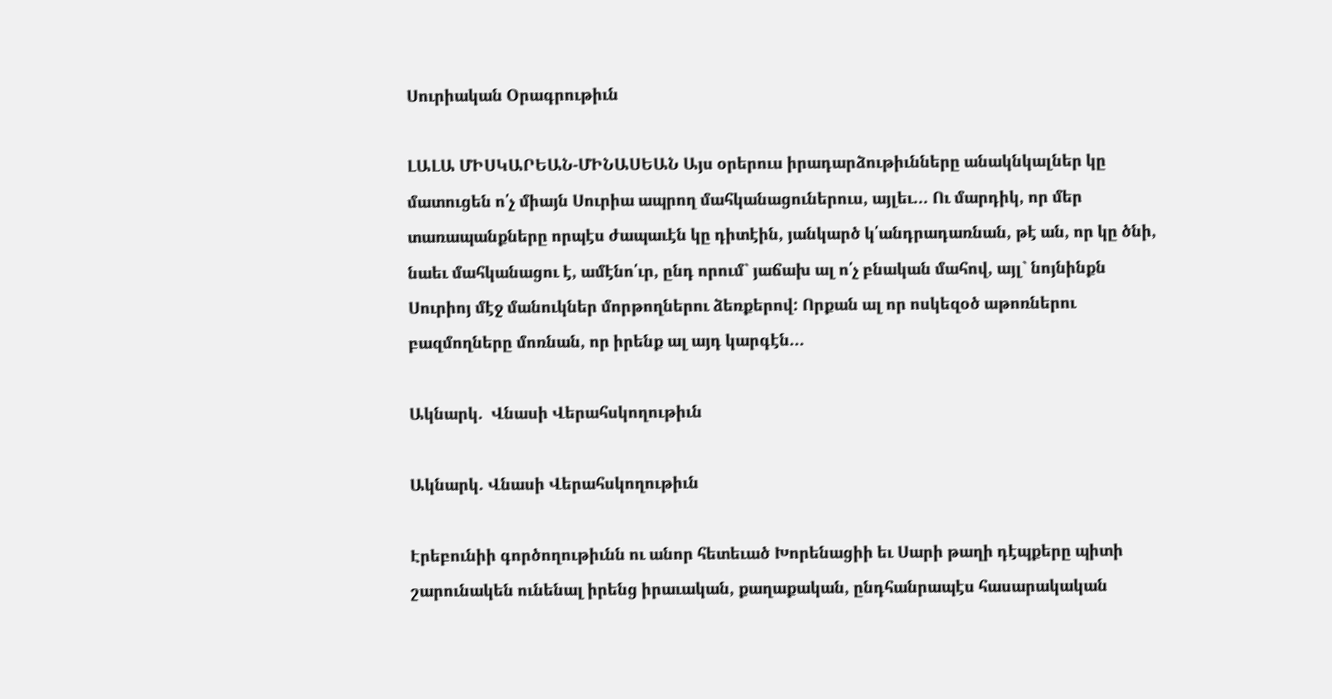Սուրիական Օրագրութիւն

ԼԱԼԱ ՄԻՍԿԱՐԵԱՆ-ՄԻՆԱՍԵԱՆ Այս օրերուս իրադարձութիւնները անակնկալներ կը մատուցեն ո՛չ միայն Սուրիա ապրող մահկանացուներուս, այլեւ... Ու մարդիկ, որ մեր տառապանքները որպէս ժապաւէն կը դիտէին, յանկարծ կ՛անդրադառնան, թէ ան, որ կը ծնի, նաեւ մահկանացու է, ամէնո՛ւր, ընդ որում` յաճախ ալ ո՛չ բնական մահով, այլ` նոյնինքն Սուրիոյ մէջ մանուկներ մորթողներու ձեռքերով: Որքան ալ որ ոսկեզօծ աթոռներու բազմողները մոռնան, որ իրենք ալ այդ կարգէն...

Ակնարկ.  Վնասի Վերահսկողութիւն

Ակնարկ. Վնասի Վերահսկողութիւն

Էրեբունիի գործողութիւնն ու անոր հետեւած Խորենացիի եւ Սարի թաղի դէպքերը պիտի շարունակեն ունենալ իրենց իրաւական, քաղաքական, ընդհանրապէս հասարակական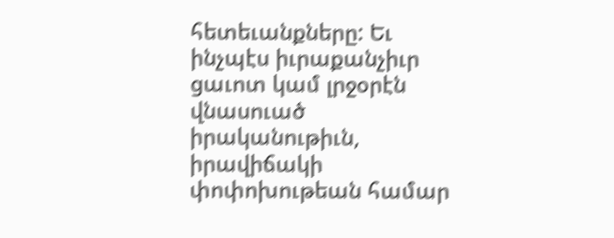հետեւանքները: Եւ ինչպէս իւրաքանչիւր ցաւոտ կամ լրջօրէն վնասուած իրականութիւն, իրավիճակի փոփոխութեան համար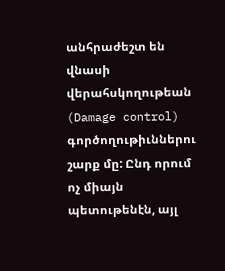անհրաժեշտ են վնասի վերահսկողութեան (Damage control) գործողութիւններու շարք մը: Ընդ որում ոչ միայն պետութենէն, այլ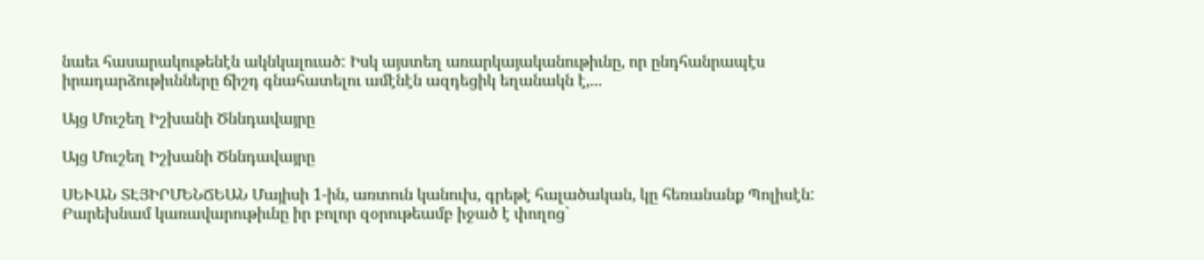նաեւ հասարակութենէն ակնկալուած: Իսկ այստեղ առարկայականութիւնը, որ ընդհանրապէս իրադարձութիւնները ճիշդ գնահատելու ամէնէն ազդեցիկ եղանակն է,...

Այց Մուշեղ Իշխանի Ծննդավայրը

Այց Մուշեղ Իշխանի Ծննդավայրը

ՍԵՒԱՆ ՏԷՅԻՐՄԵՆՃԵԱՆ Մայիսի 1-ին, առտուն կանուխ, գրեթէ հալածական, կը հեռանանք Պոլիսէն: Բարեխնամ կառավարութիւնը իր բոլոր զօրութեամբ իջած է փողոց`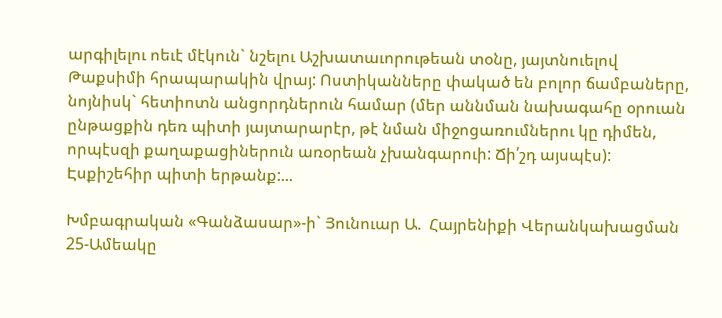արգիլելու ոեւէ մէկուն` նշելու Աշխատաւորութեան տօնը, յայտնուելով Թաքսիմի հրապարակին վրայ: Ոստիկանները փակած են բոլոր ճամբաները, նոյնիսկ` հետիոտն անցորդներուն համար (մեր աննման նախագահը օրուան ընթացքին դեռ պիտի յայտարարէր, թէ նման միջոցառումներու կը դիմեն, որպէսզի քաղաքացիներուն առօրեան չխանգարուի: Ճի՛շդ այսպէս): Էսքիշեհիր պիտի երթանք:...

Խմբագրական «Գանձասար»-ի` Յունուար Ա.  Հայրենիքի Վերանկախացման 25-Ամեակը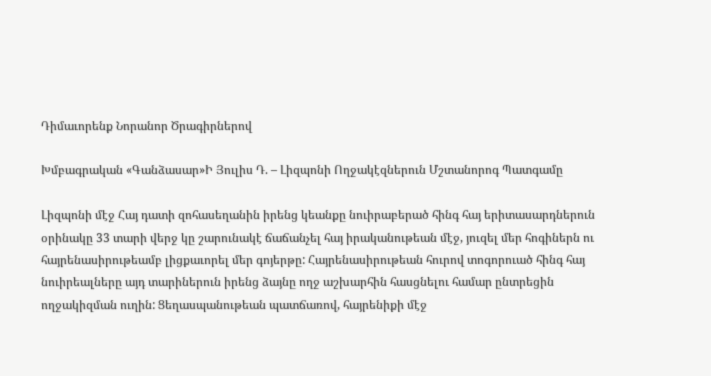Դիմաւորենք Նորանոր Ծրագիրներով

Խմբագրական «Գանձասար»Ի Յուլիս Դ. – Լիզպոնի Ողջակէզներուն Մշտանորոգ Պատգամը

Լիզպոնի մէջ Հայ դատի զոհասեղանին իրենց կեանքը նուիրաբերած հինգ հայ երիտասարդներուն օրինակը 33 տարի վերջ կը շարունակէ ճաճանչել հայ իրականութեան մէջ, յուզել մեր հոգիներն ու հայրենասիրութեամբ լիցքաւորել մեր գոյերթը: Հայրենասիրութեան հուրով տոգորուած հինգ հայ նուիրեալները այդ տարիներուն իրենց ձայնը ողջ աշխարհին հասցնելու համար ընտրեցին ողջակիզման ուղին: Ցեղասպանութեան պատճառով, հայրենիքի մէջ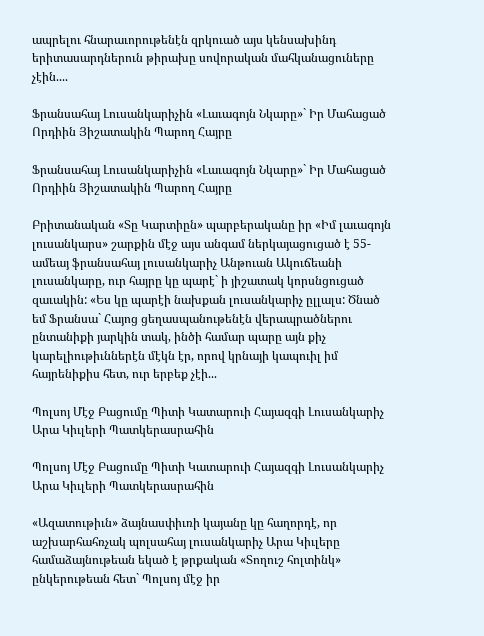ապրելու հնարաւորութենէն զրկուած այս կենսախինդ երիտասարդներուն թիրախը սովորական մահկանացուները չէին....

Ֆրանսահայ Լուսանկարիչին «Լաւագոյն Նկարը»` Իր Մահացած Որդիին Յիշատակին Պարող Հայրը

Ֆրանսահայ Լուսանկարիչին «Լաւագոյն Նկարը»` Իր Մահացած Որդիին Յիշատակին Պարող Հայրը

Բրիտանական «Տը Կարտիըն» պարբերականը իր «Իմ լաւագոյն լուսանկարս» շարքին մէջ այս անգամ ներկայացուցած է 55-ամեայ ֆրանսահայ լուսանկարիչ Անթուան Ակուճեանի լուսանկարը, ուր հայրը կը պարէ` ի յիշատակ կորսնցուցած զաւակին: «Ես կը պարէի նախքան լուսանկարիչ ըլլալս: Ծնած եմ Ֆրանսա` Հայոց ցեղասպանութենէն վերապրածներու ընտանիքի յարկին տակ, ինծի համար պարը այն քիչ կարելիութիւններէն մէկն էր, որով կրնայի կապուիլ իմ հայրենիքիս հետ, ուր երբեք չէի...

Պոլսոյ Մէջ Բացումը Պիտի Կատարուի Հայազգի Լուսանկարիչ Արա Կիւլերի Պատկերասրահին

Պոլսոյ Մէջ Բացումը Պիտի Կատարուի Հայազգի Լուսանկարիչ Արա Կիւլերի Պատկերասրահին

«Ազատութիւն» ձայնասփիւռի կայանը կը հաղորդէ, որ աշխարհահռչակ պոլսահայ լուսանկարիչ Արա Կիւլերը համաձայնութեան եկած է թրքական «Տողուշ հոլտինկ» ընկերութեան հետ` Պոլսոյ մէջ իր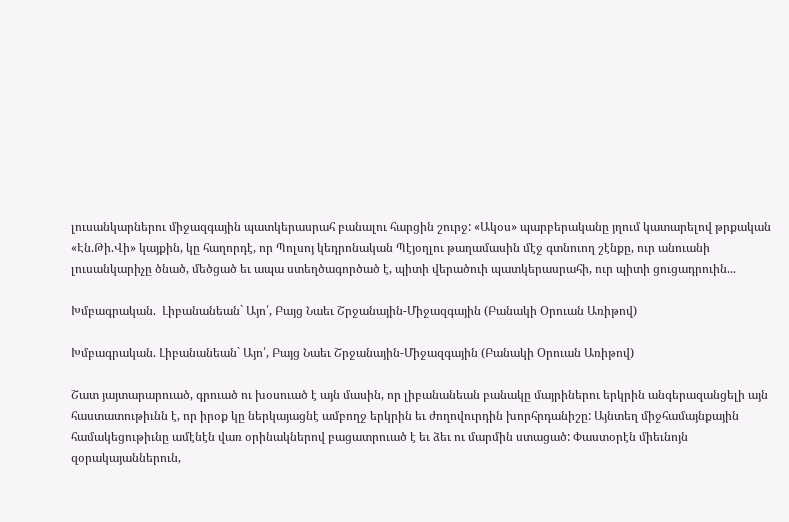լուսանկարներու միջազգային պատկերասրահ բանալու հարցին շուրջ: «Ակօս» պարբերականը յղում կատարելով թրքական «Էն.Թի.Վի» կայքին, կը հաղորդէ, որ Պոլսոյ կեդրոնական Պէյօղլու թաղամասին մէջ գտնուող շէնքը, ուր անուանի լուսանկարիչը ծնած, մեծցած եւ ապա ստեղծագործած է, պիտի վերածուի պատկերասրահի, ուր պիտի ցուցադրուին...

Խմբագրական.  Լիբանանեան` Այո՛, Բայց Նաեւ Շրջանային-Միջազգային (Բանակի Օրուան Առիթով)

Խմբագրական. Լիբանանեան` Այո՛, Բայց Նաեւ Շրջանային-Միջազգային (Բանակի Օրուան Առիթով)

Շատ յայտարարուած, գրուած ու խօսուած է այն մասին, որ լիբանանեան բանակը մայրիներու երկրին անգերազանցելի այն հաստատութիւնն է, որ իրօք կը ներկայացնէ ամբողջ երկրին եւ ժողովուրդին խորհրդանիշը: Այնտեղ միջհամայնքային համակեցութիւնը ամէնէն վառ օրինակներով բացատրուած է եւ ձեւ ու մարմին ստացած: Փաստօրէն միեւնոյն զօրակայաններուն,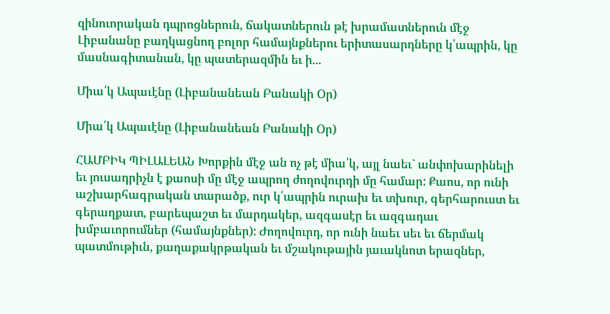զինուորական դպրոցներուն, ճակատներուն թէ խրամատներուն մէջ Լիբանանը բաղկացնող բոլոր համայնքներու երիտասարդները կ՛ապրին, կը մասնագիտանան, կը պատերազմին եւ ի...

Միա՛կ Ապաւէնը (Լիբանանեան Բանակի Օր)

Միա՛կ Ապաւէնը (Լիբանանեան Բանակի Օր)

ՀԱՄԲԻԿ ՊԻԼԱԼԵԱՆ Խորքին մէջ ան ոչ թէ միա՛կ, այլ նաեւ` անփոխարինելի եւ յուսադրիչն է քաոսի մը մէջ ապրող ժողովուրդի մը համար: Քաոս, որ ունի աշխարհագրական տարածք, ուր կ՛ապրին ուրախ եւ տխուր, գերհարուստ եւ գերաղքատ, բարեպաշտ եւ մարդակեր, ազգասէր եւ ազգադաւ խմբաւորումներ (համայնքներ): Ժողովուրդ, որ ունի նաեւ սեւ եւ ճերմակ պատմութիւն, քաղաքակրթական եւ մշակութային յաւակնոտ երազներ,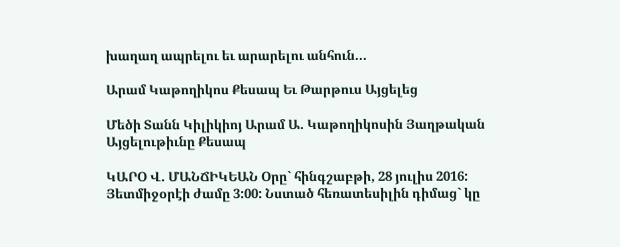խաղաղ ապրելու եւ արարելու անհուն...

Արամ Կաթողիկոս Քեսապ Եւ Թարթուս Այցելեց

Մեծի Տանն Կիլիկիոյ Արամ Ա. Կաթողիկոսին Յաղթական Այցելութիւնը Քեսապ

ԿԱՐՕ Վ. ՄԱՆՃԻԿԵԱՆ Օրը` հինգշաբթի, 28 յուլիս 2016: Յետմիջօրէի ժամը 3:00: Նստած հեռատեսիլին դիմաց` կը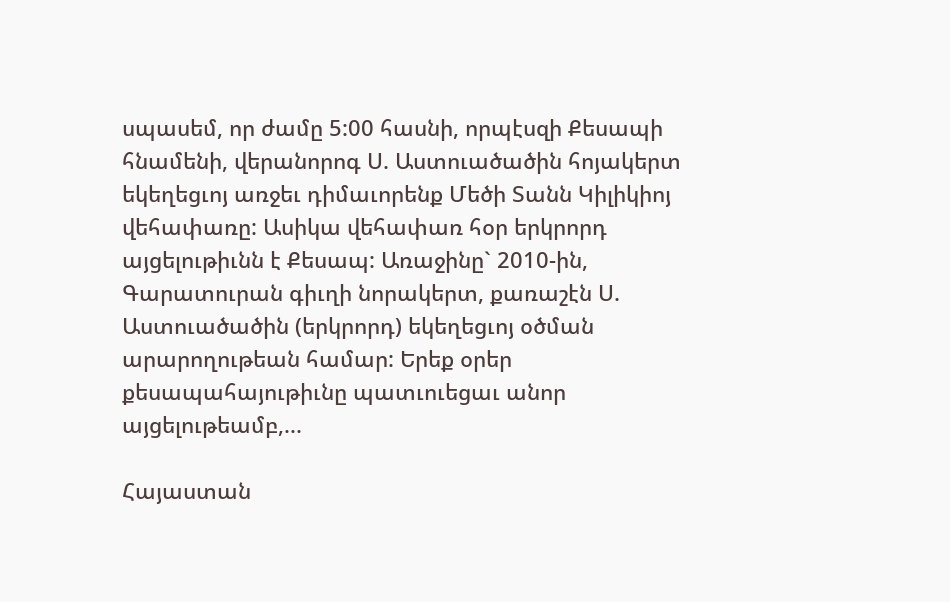սպասեմ, որ ժամը 5:00 հասնի, որպէսզի Քեսապի հնամենի, վերանորոգ Ս. Աստուածածին հոյակերտ եկեղեցւոյ առջեւ դիմաւորենք Մեծի Տանն Կիլիկիոյ վեհափառը: Ասիկա վեհափառ հօր երկրորդ այցելութիւնն է Քեսապ: Առաջինը` 2010-ին, Գարատուրան գիւղի նորակերտ, քառաշէն Ս. Աստուածածին (երկրորդ) եկեղեցւոյ օծման արարողութեան համար: Երեք օրեր քեսապահայութիւնը պատւուեցաւ անոր այցելութեամբ,...

Հայաստան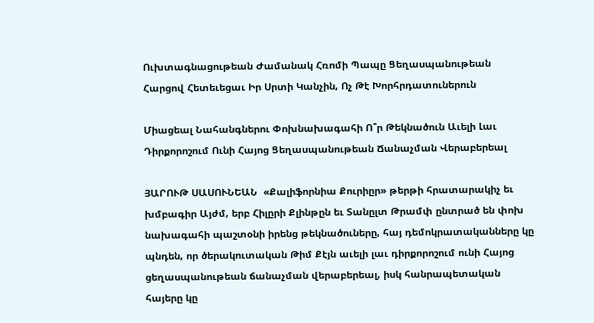Ուխտագնացութեան Ժամանակ Հռոմի Պապը Ցեղասպանութեան Հարցով Հետեւեցաւ Իր Սրտի Կանչին, Ոչ Թէ Խորհրդատուներուն

Միացեալ Նահանգներու Փոխնախագահի Ո՞ր Թեկնածուն Աւելի Լաւ Դիրքորոշում Ունի Հայոց Ցեղասպանութեան Ճանաչման Վերաբերեալ

ՅԱՐՈՒԹ ՍԱՍՈՒՆԵԱՆ  «Քալիֆորնիա Քուրիըր» թերթի հրատարակիչ եւ խմբագիր Այժմ, երբ Հիլըրի Քլինթըն եւ Տանըլտ Թրամփ ընտրած են փոխ նախագահի պաշտօնի իրենց թեկնածուները, հայ դեմոկրատականները կը պնդեն, որ ծերակուտական Թիմ Քէյն աւելի լաւ դիրքորոշում ունի Հայոց ցեղասպանութեան ճանաչման վերաբերեալ, իսկ հանրապետական հայերը կը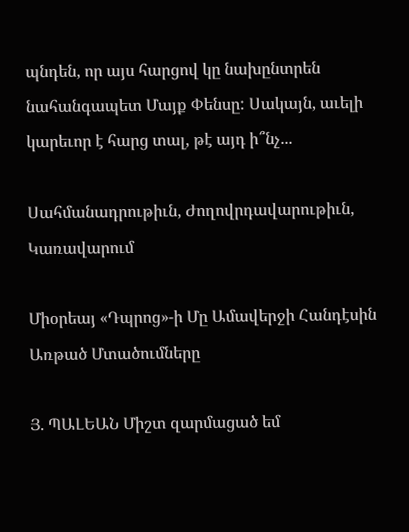պնդեն, որ այս հարցով կը նախընտրեն նահանգապետ Մայք Փենսը: Սակայն, աւելի կարեւոր է հարց տալ, թէ այդ ի՞նչ...

Սահմանադրութիւն, Ժողովրդավարութիւն, Կառավարում

Միօրեայ «Դպրոց»-ի Մը Ամավերջի Հանդէսին Առթած Մտածումները

Յ. ՊԱԼԵԱՆ Միշտ զարմացած եմ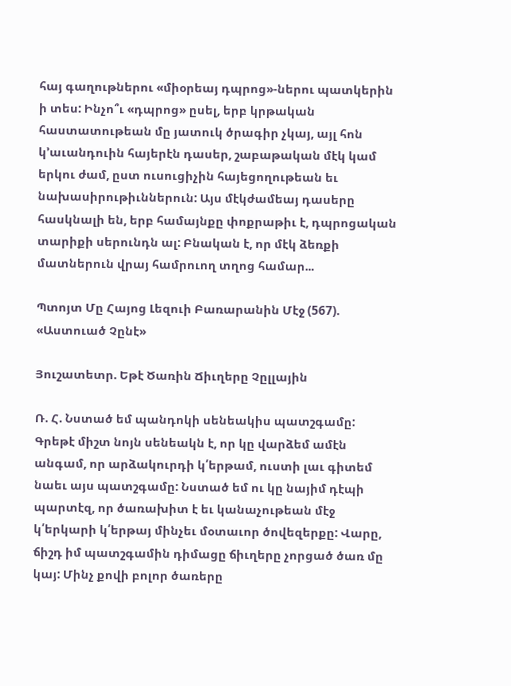հայ գաղութներու «միօրեայ դպրոց»-ներու պատկերին ի տես: Ինչո՞ւ «դպրոց» ըսել, երբ կրթական հաստատութեան մը յատուկ ծրագիր չկայ, այլ հոն կ’աւանդուին հայերէն դասեր, շաբաթական մէկ կամ երկու ժամ, ըստ ուսուցիչին հայեցողութեան եւ նախասիրութիւններուն: Այս մէկժամեայ դասերը հասկնալի են, երբ համայնքը փոքրաթիւ է, դպրոցական տարիքի սերունդն ալ: Բնական է, որ մէկ ձեռքի մատներուն վրայ համրուող տղոց համար...

Պտոյտ Մը Հայոց Լեզուի Բառարանին Մէջ (567).  «Աստուած Չընէ»

Յուշատետր. Եթէ Ծառին Ճիւղերը Չըլլային

Ռ. Հ. Նստած եմ պանդոկի սենեակիս պատշգամը: Գրեթէ միշտ նոյն սենեակն է, որ կը վարձեմ ամէն անգամ, որ արձակուրդի կ՛երթամ, ուստի լաւ գիտեմ նաեւ այս պատշգամը: Նստած եմ ու կը նայիմ դէպի պարտէզ, որ ծառախիտ է եւ կանաչութեան մէջ կ՛երկարի կ՛երթայ մինչեւ մօտաւոր ծովեզերքը: Վարը, ճիշդ իմ պատշգամին դիմացը ճիւղերը չորցած ծառ մը կայ: Մինչ քովի բոլոր ծառերը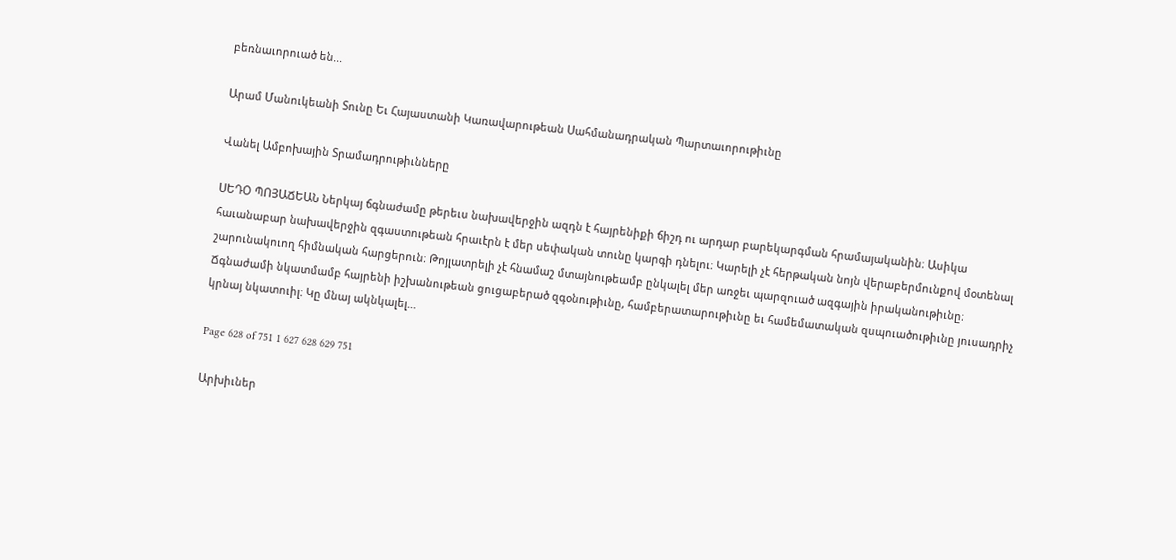բեռնաւորուած են...

Արամ Մանուկեանի Տունը Եւ Հայաստանի Կառավարութեան Սահմանադրական Պարտաւորութիւնը

Վանել Ամբոխային Տրամադրութիւնները

ՍԵԴՕ ՊՈՅԱՃԵԱՆ Ներկայ ճգնաժամը թերեւս նախավերջին ազդն է հայրենիքի ճիշդ ու արդար բարեկարգման հրամայականին։ Ասիկա հաւանաբար նախավերջին զգաստութեան հրաւէրն է մեր սեփական տունը կարգի դնելու։ Կարելի չէ հերթական նոյն վերաբերմունքով մօտենալ շարունակուող հիմնական հարցերուն։ Թոյլատրելի չէ հնամաշ մտայնութեամբ ընկալել մեր առջեւ պարզուած ազգային իրականութիւնը։ Ճգնաժամի նկատմամբ հայրենի իշխանութեան ցուցաբերած զգօնութիւնը, համբերատարութիւնը եւ համեմատական զսպուածութիւնը յուսադրիչ կրնայ նկատուիլ։ Կը մնայ ակնկալել...

Page 628 of 751 1 627 628 629 751

Արխիւներ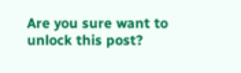Are you sure want to unlock this post?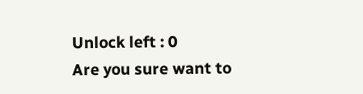Unlock left : 0
Are you sure want to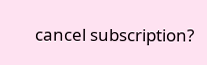cancel subscription?